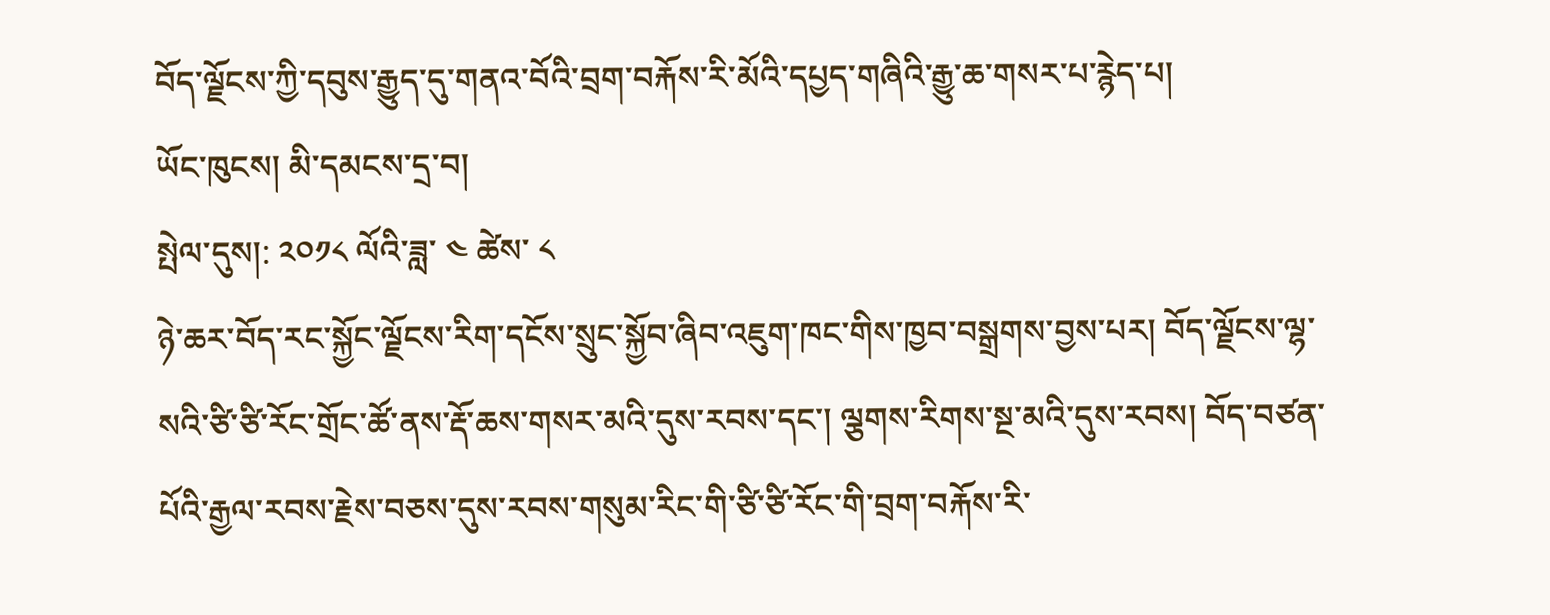བོད་ལྗོངས་ཀྱི་དབུས་རྒྱུད་དུ་གནའ་བོའི་བྲག་བརྐོས་རི་མོའི་དཔྱད་གཞིའི་རྒྱུ་ཆ་གསར་པ་རྙེད་པ།
ཡོང་ཁུངས། མི་དམངས་དྲ་བ།
སྤེལ་དུས།: ༢༠༡༨ ལོའི་ཟླ་ ༤ ཚེས་ ༨
ཉེ་ཆར་བོད་རང་སྐྱོང་ལྗོངས་རིག་དངོས་སྲུང་སྐྱོབ་ཞིབ་འཇུག་ཁང་གིས་ཁྱབ་བསྒྲགས་བྱས་པར། བོད་ལྗོངས་ལྷ་སའི་ཙི་ཙི་རོང་གྲོང་ཚོ་ནས་རྡོ་ཆས་གསར་མའི་དུས་རབས་དང་། ལྕགས་རིགས་སྔ་མའི་དུས་རབས། བོད་བཙན་པོའི་རྒྱལ་རབས་རྗེས་བཅས་དུས་རབས་གསུམ་རིང་གི་ཙི་ཙི་རོང་གི་བྲག་བརྐོས་རི་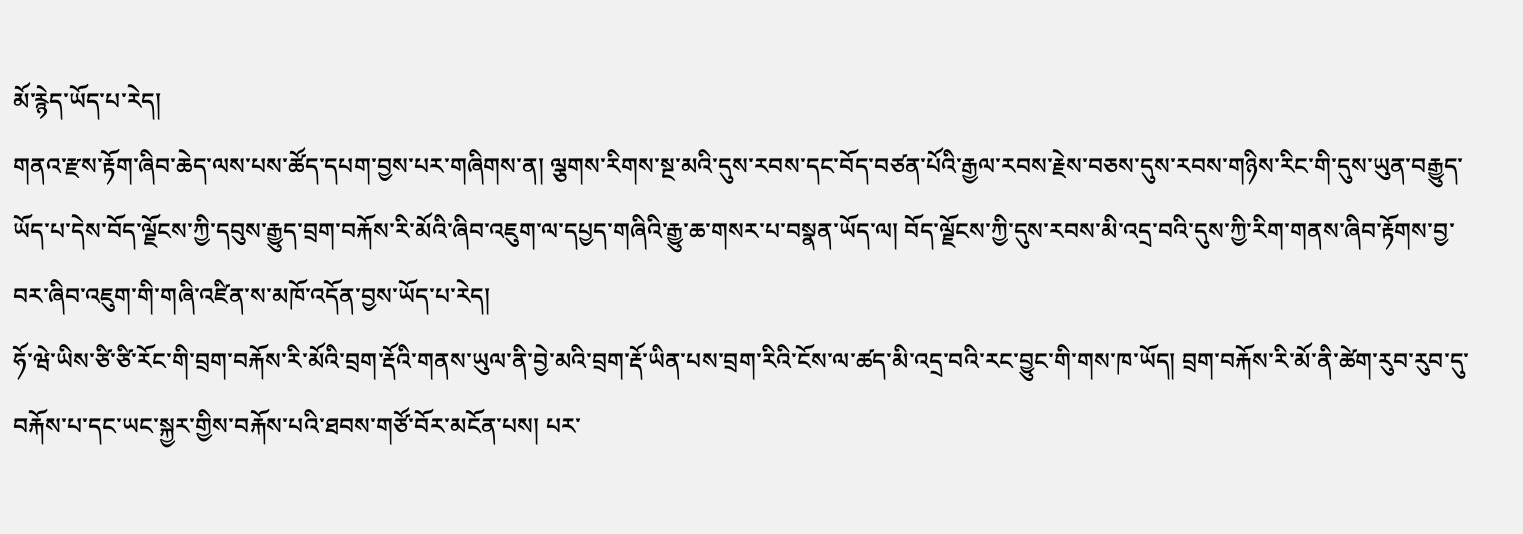མོ་རྙེད་ཡོད་པ་རེད།
གནའ་རྫས་རྟོག་ཞིབ་ཆེད་ལས་པས་ཚོད་དཔག་བྱས་པར་གཞིགས་ན། ལྕགས་རིགས་སྔ་མའི་དུས་རབས་དང་བོད་བཙན་པོའི་རྒྱལ་རབས་རྗེས་བཅས་དུས་རབས་གཉིས་རིང་གི་དུས་ཡུན་བརྒྱུད་ཡོད་པ་དེས་བོད་ལྗོངས་ཀྱི་དབུས་རྒྱུད་བྲག་བརྐོས་རི་མོའི་ཞིབ་འཇུག་ལ་དཔྱད་གཞིའི་རྒྱུ་ཆ་གསར་པ་བསྣན་ཡོད་ལ། བོད་ལྗོངས་ཀྱི་དུས་རབས་མི་འདྲ་བའི་དུས་ཀྱི་རིག་གནས་ཞིབ་རྟོགས་བྱ་བར་ཞིབ་འཇུག་གི་གཞི་འཛིན་ས་མཁོ་འདོན་བྱས་ཡོད་པ་རེད།
ཧོ་ཝེ་ཡིས་ཙི་ཙི་རོང་གི་བྲག་བརྐོས་རི་མོའི་བྲག་རྡོའི་གནས་ཡུལ་ནི་བྱེ་མའི་བྲག་རྡོ་ཡིན་པས་བྲག་རིའི་ངོས་ལ་ཚད་མི་འདྲ་བའི་རང་བྱུང་གི་གས་ཁ་ཡོད། བྲག་བརྐོས་རི་མོ་ནི་ཚེག་རུབ་རུབ་དུ་བརྐོས་པ་དང་ཡང་སྐྱར་གྱིས་བརྐོས་པའི་ཐབས་གཙོ་བོར་མངོན་པས། པར་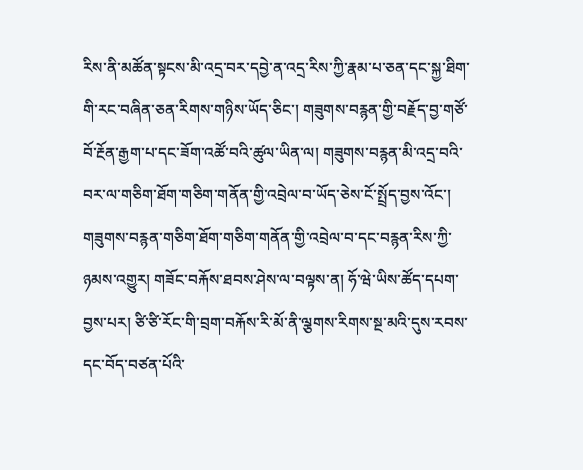རིས་ནི་མཚོན་སྟངས་མི་འདྲ་བར་དབྱེ་ན་འདྲ་རིས་ཀྱི་རྣམ་པ་ཅན་དང་སྐྱ་ཐིག་གི་རང་བཞིན་ཅན་རིགས་གཉིས་ཡོད་ཅིང་། གཟུགས་བརྙན་གྱི་བརྗོད་བྱ་གཙོ་བོ་རྔོན་རྒྱག་པ་དང་ཟོག་འཚོ་བའི་ཚུལ་ཡིན་ལ། གཟུགས་བརྙན་མི་འདྲ་བའི་བར་ལ་གཅིག་ཐོག་གཅིག་གནོན་གྱི་འབྲེལ་བ་ཡོད་ཅེས་ངོ་སྤྲོད་བྱས་འོང་།
གཟུགས་བརྙན་གཅིག་ཐོག་གཅིག་གནོན་གྱི་འབྲེལ་བ་དང་བརྙན་རིས་ཀྱི་ཉམས་འགྱུར། གཟོང་བརྐོས་ཐབས་ཤེས་ལ་བལྟས་ན། ཧོ་ཝེ་ཡིས་ཚོད་དཔག་བྱས་པར། ཙི་ཙི་རོང་གི་བྲག་བརྐོས་རི་མོ་ནི་ལྕགས་རིགས་སྔ་མའི་དུས་རབས་དང་བོད་བཙན་པོའི་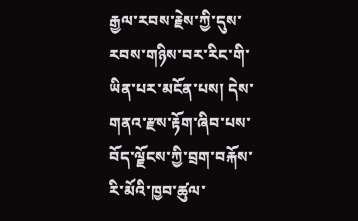རྒྱལ་རབས་རྗེས་ཀྱི་དུས་རབས་གཉིས་བར་རིང་གི་ཡིན་པར་མངོན་པས། དེས་གནའ་རྫས་རྟོག་ཞིབ་པས་བོད་ལྗོངས་ཀྱི་བྲག་བརྐོས་རི་མོའི་ཁྱབ་ཚུལ་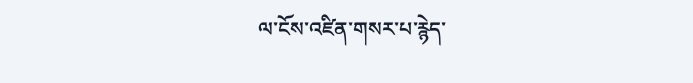ལ་ངོས་འཛིན་གསར་པ་རྙེད་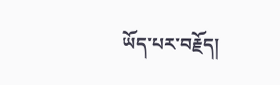ཡོད་པར་བརྗོད།